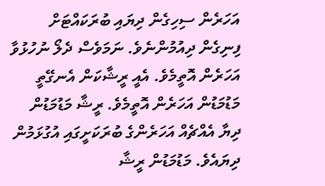އަހަރެން ސިހިގެން ދިޔައި ބުރަކައްޓަށް ފިނިގެން ދިއުމުންނެވެ. ނަމަވެސް ދެލޯ ނުހުޅުވާ އަހަރެން އޮތީމެވެ. އެއީ ރީޝާކަން އެނގޭތީ މަޑުމަޑުން އަހަރެން އޮތީމެވެ. ރީޝާ މަޑުމަޑުން ދިޔާ އެއްޗެއް އަހަރެންގެ ބުރަކަށީގައި އުގުޅަމުން ދިޔައެވެ. މަޑުމަޑުން ރީޝާ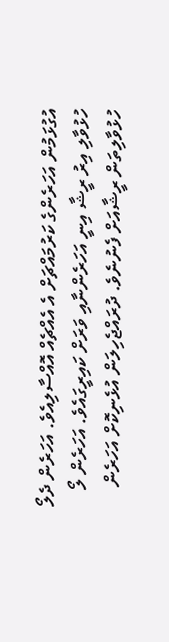އުގުޅަމުން އަހަރެންގެ ކަރުމައްޗަށް އެ އެއްޗެއް އޮއްސާލިއެވެ. އަހަރެން ދެލޯ ހުޅުވާލި އިރު ރީޝާ އިނީ އަހަރެންނާއި ވަރަށް ކައިރީގައެވެ. އަހަރެން ލޯ ހުޅުވާލިތަން ރީޝާއަށް ފެނުނެވެ. ދުރައްޖެހިލަން އުޅެނިކޮށް އަހަރެން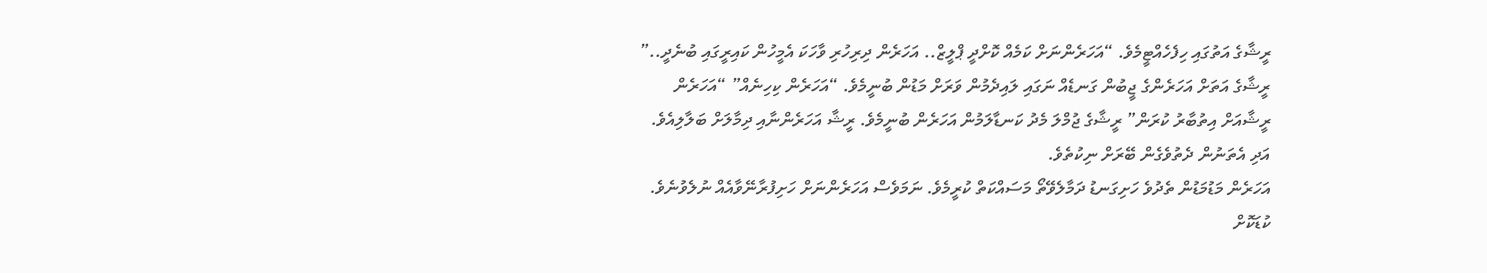ރީޝާގެ އަތުގައި ހިފެހެއްޓީމެވެ. “އަހަރެންނަށް ކަމެއް ކޮށްދީ ޕްލީޒް.. އަހަރެން ދިރިހުރި ވާހަކަ އެމީހުން ކައިރީގައި ބުނެދީ..” ރީޝާގެ އަތަށް އަހަރެންގެ ޖީބުން ގަނޑެއް ނަގައި ލައިދެމުން ވަރަށް މަޑުން ބުނީމެވެ. “އަހަރެން ކިހިނެއް” “އަހަރެން ރީޝާއަށް އިތުބާރު ކުރަން” ރީޝާގެ ޖުމްލަ މެދު ކަނޑާލަމުން އަހަރެން ބުނީމެވެ. ރީޝާ އަހަރެންނާއި ދިމާލަށް ބަލާލިއެވެ. އަދި އެތަނުން ދެތުވެގެން ބޭރަށް ނިކުތެވެ.
އަހަރެން މަޑުމަޑުން ތެދުވެ ހަށިގަނޑު ދަމާލެވޭތޯ މަސައްކަތް ކުރީމެވެ. ނަމަވެސް އަހަރެންނަށް ހަށިފުރާނޭވާއެއް ނުލެވުނެވެ. ކުޑަކޮށް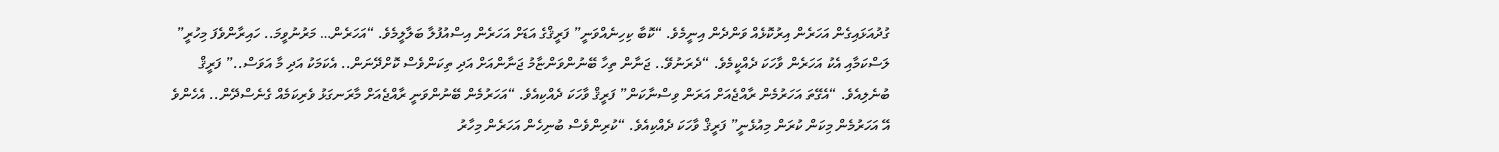ގުދުއަޅައިގެން އަހަރެން އިރުކޮޅެއް ވަންދެން އިނީމެވެ. “ކޮބާ ކިހިނެއްވަނީ” ފަރީޤްގެ އަޑަށް އަހަރެން އިސްއުފުލާ ބަލާލީމެވެ. “އަހަރެން… މަރުނުވީމަ.. ހައިރާންވެފަ މިހުރީ” ލަސްކަމާއި އެކު އަހަރެން ވާހަކަ ދެއްކީމެވެ. “ދެރަނުވޭ.. ޖަނާން ތިހާ ބޭނުންވަންޏާމު ޖަނާންއަށް އަދި ތިކަންވެސް ކޮށްދޭނަން.. އެކަމަކު އަދި މާ އަވަސް..” ފަރީޤް ބުނެލިއެވެ. “އެގޭތަ އަހަރުމެން ރާއްޖެއަށް އަރަން ވިސްނާކަން” ފަރީޤް ވާހަކަ ދެއްކިއެވެ. “އަހަރުމެން ބޭނުންވަނީ ރާއްޖެއަށް މާރަނގަޅު ވެރިކަމެއް ގެނެސްދޭން.. އެހެންވެ އޭ އަހަރުމެން މިކަން ކުރަން މިއުޅެނީ” ފަރީޤް ވާހަކަ ދެއްކިއެވެ. “ކުރިންވެސް ބުނިހެން އަހަރެން މިހާރު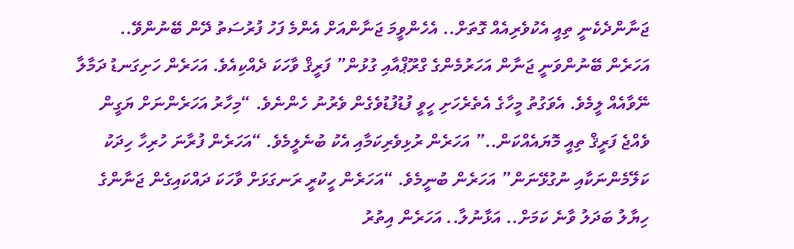ޖަނާންދެކެނީ ތިއީ އެކުވެރިއެއް ގޮތަށް.. އެހެންވީމަ ޖަނާންއަށް އެންމެ ފަހު ފުރުސަތު ދޭން ބޭނުންވޭ.. އަހަރެން ބޭނުންވަނީ ޖަނާން އަހަރުމެންގެ ގްރޫޕްއާއި ގުޅުން” ފަރީޤް ވާހަކަ ދެއްކިއެވެ. އަހަރެން ހަށިގަނޑު ދަމާލާ ނޭވާއެއް ލީމެވެ. އެވަގުތު މީހާގެ އެތެރެހަށި ހީވީ ފުޑުފުޑުވެގެން ވެރުނު ހެންނެވެ. “މިހާރު އަހަރެންނަށް ޔަގީން ވެއްޖެ ފަރީޤް ތިއީ މޮޔައެއްކަން..” އަހަރެން ރުޅިވެރިކަމާއި އެކު ބުނެލީމެވެ. “އަހަރެން ފުރާނަ ހުރިހާ ހިދަކު ކަލޭމެންނަކާއި ނުގުޅޭނަން” އަހަރެން ބުނީމެވެ. “އަހަރެން ހީކުރީ ރަނގަޅަށް ވާހަކަ ދައްކައިގެން ޖަނާންގެ ހިޔާލު ބަދަލު ވާނެ ކަމަށް.. އަޅާނުލާ.. އަހަރެން އިތުރު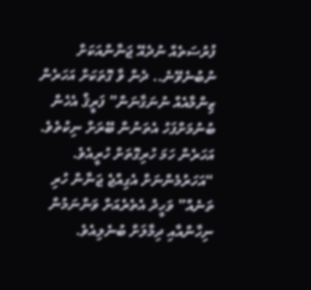ފުރުސަތެއް ނުދެއޭ ޖަނާންއަކަށް ނުބުނެވޭނެ.. ދެން ވާ ގޮތަކަށް އަހަރެން ޒިންމާއެއް ނުނަގާނަން” ފަރީޤް އެހެން ބުނުމަށްފަހު އެތަނުން ބޭރަށް ނިކުތެވެ. އަހަރެން ހަމަ ހުރިގޮތަށް ހުރީއެވެ.
“އަހަރުމެންނަށް އެގިއްޖެ ޖަނާން ހުރި ތަނެއް” ވަހީދު އެތެރެއަށް ވަންނަމުން ނިހާންއާއި ދިމާލަށް ބުނެލިއެވެ.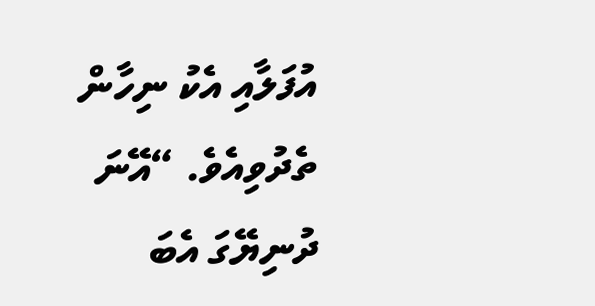އުފަލާއި އެކު ނިހާން ތެދުވިއެވެ. “އޭނަ ދުނިޔޭގަ އެބަ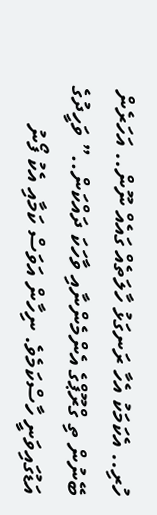ހުރި.. އެކަމަކު އެހާ ރަނގަޅު ހާލަތެއް ގައެއް ނޫން.. އަހަރެން ބޭނުން ތި ގްރޫޕްގެ އެންމެންނާއި ވާހަކަ ދައްކަން..” ވަހީދުގެ އަޑުގައިވަނީ ހާސްކަމެވެ. ނިހާން އަވަސް ކަމާއި އެކު ފޯނު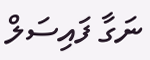ނަގާ ފައިސަލް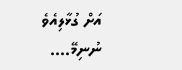އަށް ގުޅާލިއެވެ
ނުނިމޭ….